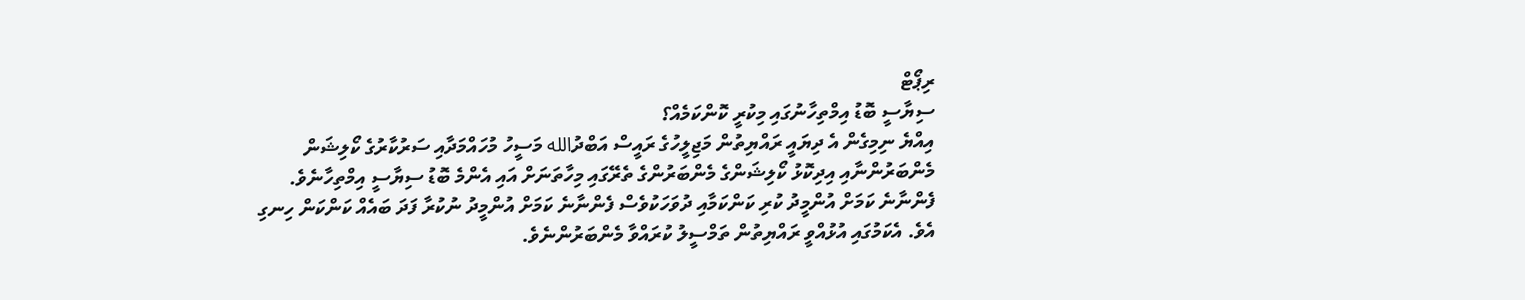ރިޕޯޓް
ސިޔާސީ ބޮޑު އިމްތިހާނުގައި މިކުރީ ކޮންކަމެއް؟
އިއްޔެ ނިމިގެން އެ ދިޔައީ ރައްޔިތުން މަޖިލީހުގެ ރައީސް އަބްދުالله މަސީހު މުހައްމަދާއި ސަރުކާރުގެ ކޯލިޝަން މެންބަރުންނާއި އިދިކޮޅު ކޯލިޝަންގެ މެންބަރުންގެ ތެރޭގައި މިހާތަނަށް އައި އެންމެ ބޮޑު ސިޔާސީ އިމްތިހާނެވެ. ފެންނާނެ ކަމަށް އުންމީދު ކުރި ކަންކަމާއި ދުވަހަކުވެސް ފެންނާނެ ކަމަށް އުންމީދު ނުކުރާ ފަދަ ބައެއް ކަންކަން ހިނގި އެވެ. އެކަމުގައި އުޅުއްވީ ރައްޔިތުން ތަމްސީލު ކުރައްވާ މެންބަރުންނެވެ.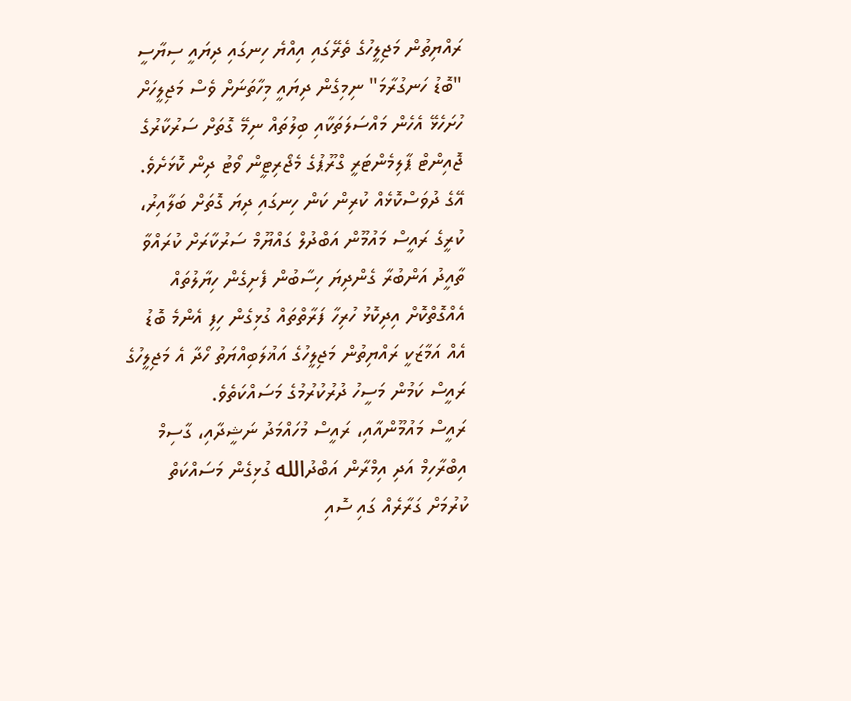ރައްޔިތުން މަޖިލީހުގެ ތެރޭގައި އިއްޔެ ހިނގައި ދިޔައީ ސިޔާސީ "ބޮޑު ހަނގުރާމަ" ނިމިގެން ދިޔައީ މިހާތަނަށް ވެސް މަޖިލީހަށް ހުށަހެޅޭ އެހެން މައްސަލަތަކާއި ބިލުތައް ނިމޭ ގޮތަށް ސަރުކާރުގެ ޖޮއިންޓް ޕާލިމެންޓަރީ ގްރޫޕުގެ މެޖޯރިޓީން ވޯޓު ދިން ކޮޅަށެވެ.
އޭގެ ދުވަސްކޮޅެއް ކުރިން ކަން ހިނގައި ދިޔަ ގޮތަށް ބަލާއިރު، ކުރީގެ ރައީސް މައުމޫން އަބްދުލް ގައްޔޫމް ސަރުކާރަށް ކުރައްވާ ތާއީދު އަންބުރާ ގެންދިޔަ ހިސާބުން ފެށިގެން ހިޔާލުތައް އެއްގޮތްކޮށް އިދިކޮޅު ހުރިހާ ފަރާތްތައް ގުޅިގެން ހިފި އެންމެ ބޮޑު އެއް އަމާޒަކީ ރައްޔިތުން މަޖިލީހުގެ އަޣުލަބިއްޔަތު ހޯދާ އެ މަޖިލީހުގެ ރައީސް ކަމުން މަސީހު ދުރުކުރުމުގެ މަސައްކަތެވެ.
ރައީސް މައުމޫންއާއި، ރައީސް މުހައްމަދު ނަޝީދާއި، ގާސިމް އިބްރާހިމް އަދި އިމްރާން އަބްދުالله ގުޅިގެން މަސައްކަތް ކުރުމަށް ގަރާރެއް ގައި ސޮއި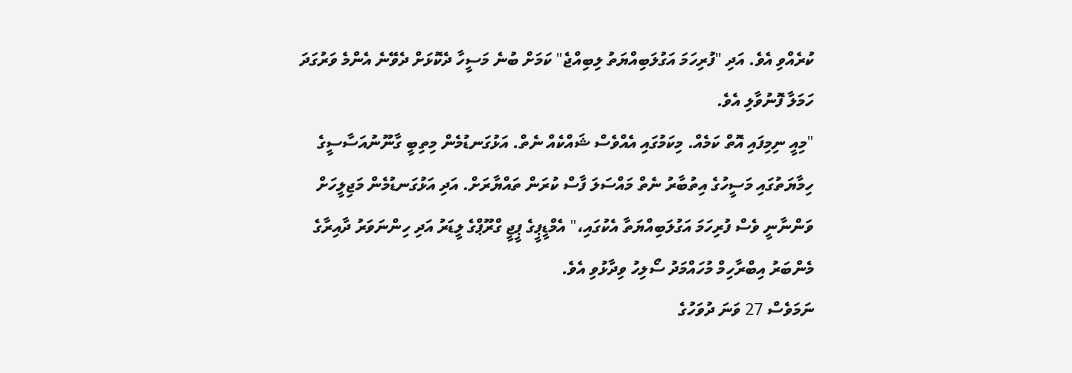ކުރެއްވި އެވެ. އަދި "ފުރިހަމަ އަގުލަބިއްޔަތު ލިބިއްޖެ" ކަމަށް ބުނެ މަސީހާ ދެކޮޅަށް ދެވޭނެ އެންމެ ވަރުގަދަ ހަމަލާ ފޮނުވާލި އެވެ.
"މިއީ ނިމިފައި އޮތް ކަމެއް. މިކަމުގައި އެއްވެސް ޝައްކެއް ނެތް. އަޅުގަނޑުމެން މިތިބީ ގާނޫނުއަސާސީގެ ހިމާޔަތުގައި މަސީހުގެ އިތުބާރު ނެތް މައްސަލަ ފާސް ކުރަން ތައްޔާރަށް. އަދި އަޅުގަނޑުމެން މަޖިލީހަށް ވަންނާނީ ވެސް ފުރިހަމަ އަގުލަބިއްޔަތާ އެކުގައި،" އެމްޑީޕީގެ ޕީޖީ ގްރޫޕްގެ ލީޑަރު އަދި ހިންނަވަރު ދާއިރާގެ މެންބަރު އިބްރާހިމް މުހައްމަދު ސޯލިހު ވިދާޅުވި އެވެ.
ނަމަވެސް 27 ވަނަ ދުވަހުގެ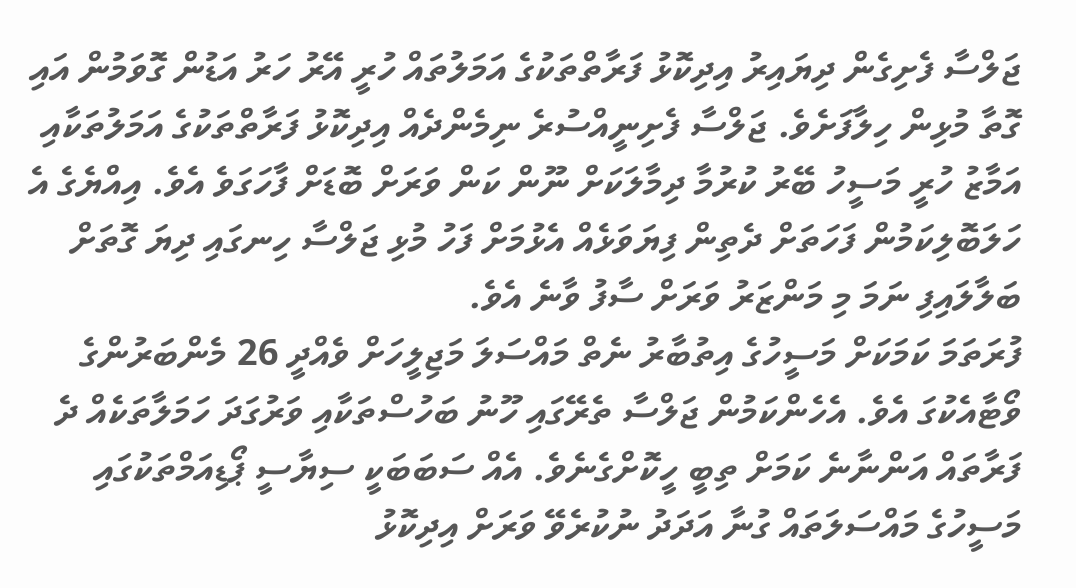ޖަލްސާ ފެށިގެން ދިޔައިރު އިދިކޮޅު ފަރާތްތަކުގެ އަމަލުތައް ހުރީ އޭރު ހަރު އަޑުން ގޮވަމުން އައި ގޮތާ މުޅިން ހިލާފަށެވެ. ޖަލްސާ ފެށިނީއްސުރެ ނިމެންދެއް އިދިކޮޅު ފަރާތްތަކުގެ އަމަލުތަކާއި އަމާޒު ހުރީ މަސީހު ބޭރު ކުރުމާ ދިމާލަކަށް ނޫން ކަން ވަރަށް ބޮޑަށް ފާހަގަވެ އެވެ. އިއްޔެގެ އެ ހަލަބޮލިކަމުން ފަހަތަށް ދެތިން ފިޔަވަޅެއް އެޅުމަށް ފަހު މުޅި ޖަލްސާ ހިނގައި ދިޔަ ގޮތަށް ބަލާލައިފި ނަމަ މި މަންޒަރު ވަރަށް ސާފު ވާނެ އެވެ.
ފުރަތަމަ ކަމަކަށް މަސީހުގެ އިތުބާރު ނެތް މައްސަލަ މަޖިލީހަށް ވެއްދީ 26 މެންބަރުންގެ ވޯޓާއެކުގަ އެވެ. އެހެންކަމުން ޖަލްސާ ތެރޭގައި ހޫނު ބަހުސްތަކާއި ވަރުގަދަ ހަމަލާތަކެއް ދެ ފަރާތައް އަންނާނެ ކަމަށް ތިބީ ހީކޮށްގެނެވެ. އެއް ސަބަބަކީ ސިޔާސީ ޕޯޑިއަމްތަކުގައި މަސީހުގެ މައްސަލަތައް ގުނާ އަދަދު ނުކުރެވޭ ވަރަށް އިދިކޮޅު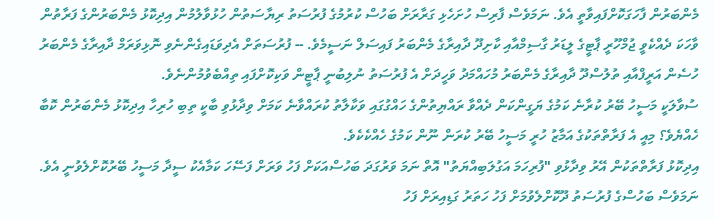މެންބަރުން ފާހަގަކޮށްފައިވާތީ އެވެ. ނަމަވެސް ފާރިސް ހުށަހެޅި ގަރާރަށް ބަހުސް ކުރުމުގެ ފުރުސަތު ރިޔާސަތުން ހުޅުވާލުމުން އިދިކޮޅު މެންބަރުންގެ ފަރާތުން ވާހަކަ ދެއްކެވީ ޖުމްހޫރީ ޕާޓީގެ ލީޑަރު ގާސިމްއާއި ކާށިދޫ ދާއިރާގެ މެންބަރު ފައިސަލް ނަސީމެވެ. -- ފުރުސަތަށް އެދިވަޑައިގެންނެވި ނޮޅިވަރަމް ދާއިރާގެ މެންބަރު ހުސެން އަރީފްއާއި ތުލުސްދޫ ދާއިރާގެ މެންބަރު މުހައްމަދު ވަހީދަށް އެ ފުރުސަތު ނުލިބުނީ ޕާޓީން ވަކިކޮށްފައި ތިއްބެވުމުންނެވެ.
ސުވާލަކީ މަސީހު ބޭރު ކުރާނެ ކަމުގެ ޔަގީންކަން ދެއްވާ ރައްޔިތުންގެ ހައްގުގައި ވަކާލާތު ކުރައްވާނެ ކަމަށް ވިދާޅުވި ބާކީ ތިބި ހުރިހާ އިދިކޮޅު މެންބަރުން ކޮބާ ހެއްޔެވެ؟ މިއީ އެ ފަރާތްތަކުގެ އަމާޒު ހުރީ މަސީހު ބޭރު ކުރަން ނޫން ކަމުގެ ހެއްކެކެވެ.
އިދިކޮޅު ފަރާތްތަކުން އޭރު ވިދާޅުވި "ފުރިހަމަ އަގުލަބިއްޔަތު" އޮތް ނަމަ ވަރުގަދަ ބަހުސްއަކަށް ފަހު ވަރަށް ފަސޭހަ ކަމާއެކު ސީދާ މަސީހު ބޭރުކޮށްލެވުނީ އެވެ. ނަމަވެސް ބަހުސްގެ ފުރުސަތު ދޫކޮށްލެވުމަށް ފަހު ހަތަރު ގަޑިއިރަށް ފަހު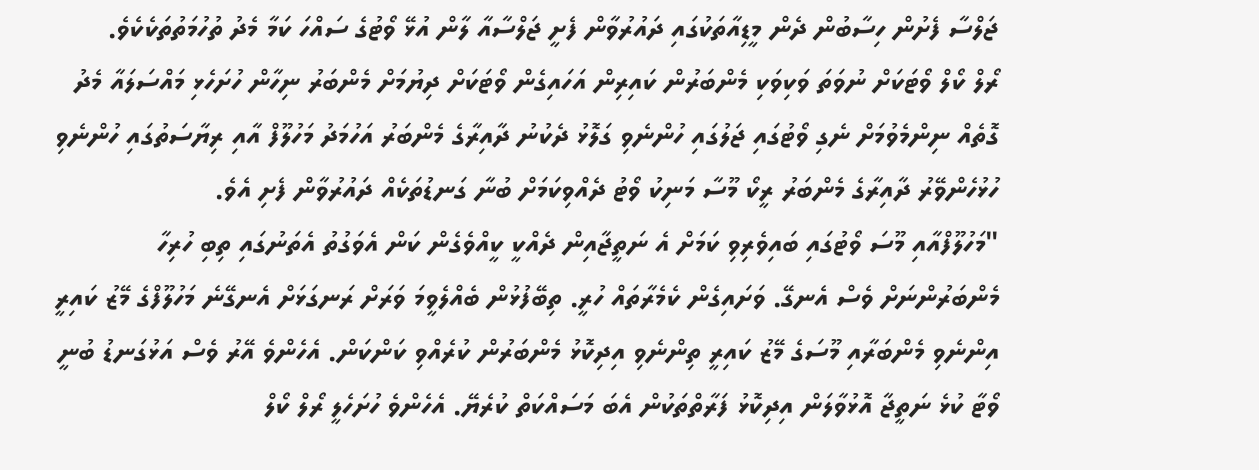ޖަލްސާ ފެށުން ހިސާބުން ދެން މީޑިއާތަކުގައި ދައުރުވާން ފެށީ ޖަލްސާއާ ލާން އުޅޭ ވޯޓުގެ ސައްހަ ކަމާ މެދު ތުހުމަތުތަކެކެވެ.
ރޯލް ކޯލް ވޯޓަކަށް ނުވަތަ ވަކިވަކި މެންބަރުން ކައިރިން އަހައިގެން ވޯޓަކަށް ދިޔުމަށް މެންބަރު ނިހާން ހުށަހެޅި މައްސަލައާ މެދު ގޮތެއް ނިންމެވުމަށް ނެގި ވޯޓުގައި ޖަލުގައި ހުންނެވި ގަލޮޅު ދެކުނު ދާއިރާގެ މެންބަރު އަހުމަދު މަހުލޫފް އާއި ރިޔާސަތުގައި ހުންނެވި ހުޅުހެންވޭރު ދާއިރާގެ މެންބަރު ރީކޯ މޫސާ މަނިކު ވޯޓު ދެއްވިކަމަށް ބުނާ ގަނޑުތަކެއް ދައުރުވާން ފެށި އެވެ.
"މަހުލޫފްއާއި މޫސަ ވޯޓުގައި ބައިވެރިވި ކަމަށް އެ ނަތީޖާއިން ދެއްކީ ކީއްވެގެން ކަން އެވަގުތު އެތަނުގައި ތިބި ހުރިހާ މެންބަރުންނަށް ވެސް އެނގޭ. ވަށައިގެން ކެމެރާތައް ހުރީ. ތިބޭފުޅުން ބެއްލެވީމަ ވަރަށް ރަނގަޅަށް އެނގޭނެ މަހުލޫފްގެ މޭޒު ކައިރީ އިންނެވި މެންބަރާއި މޫސަގެ މޭޒު ކައިރީ ތިންނެވި އިދިކޮޅު މެންބަރުން ކުރެއްވި ކަންކަން. އެހެންވެ އޭރު ވެސް އަޅުގަނޑު ބުނީ ވޯޓާ ކުޅެ ނަތީޖާ އޮޅުވާލަން އިދިކޮޅު ފަރާތްތަކުން އެބަ މަސައްކަތް ކުރެޔޭ. އެހެންވެ ހުށަހެލީ ރޯލް ކޯލް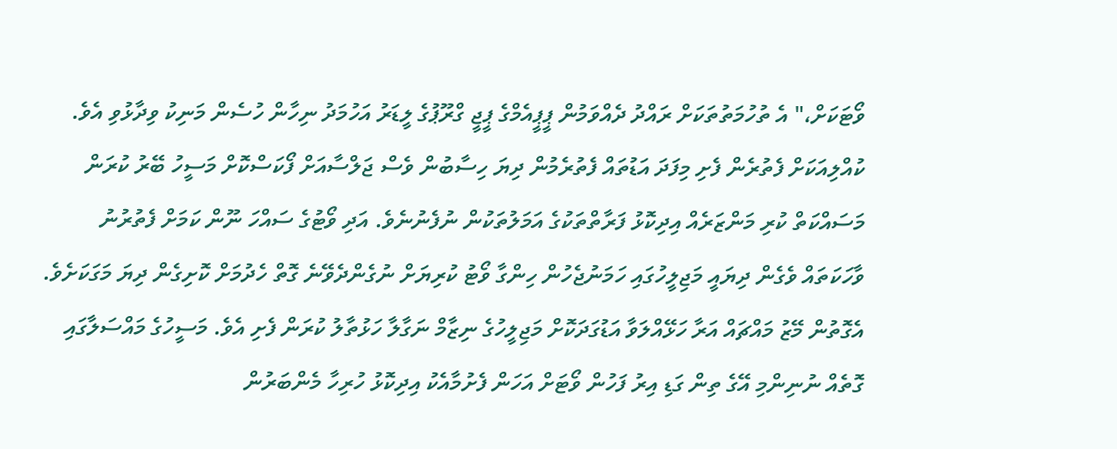ވޯޓަކަށް،" އެ ތުހުމަތުތަކަށް ރައްދު ދެއްވަމުން ޕީޕީއެމްގެ ޕީޖީ ގްރޫޕުގެ ލީޑަރު އަހުމަދު ނިހާން ހުސެން މަނިކު ވިދާޅުވި އެވެ.
ކުއްލިއަކަށް ފެތުރެން ފެށި މިފަދަ އަޑުތައް ފެތުރެމުން ދިޔަ ހިސާބުން ވެސް ޖަލްސާއަށް ފޯކަސްކޮށް މަސީހު ބޭރު ކުރަން މަސައްކަތް ކުރި މަންޒަރެއް އިދިކޮޅު ފަރާތްތަކުގެ އަމަލުތަކުން ނުފެނުނެވެ. އަދި ވޯޓުގެ ސައްހަ ނޫން ކަމަށް ފެތުރުނު ވާހަކަތައް ވެގެން ދިޔައީ މަޖިލީހުގައި ހަމަނުޖެހުން ހިންގާ ވޯޓު ކުރިޔަށް ނުގެންދެވޭނެ ގޮތް ހެދުމަށް ކޮށިގެން ދިޔަ މަގަކަށެވެ. އެގޮތުން މޭޒު މައްޗައް އަރާ ހަޅޭއްލަވާ އަޑުގަދަކޮށް މަޖިލީހުގެ ނިޒާމް ނަގާލާ ހަޅުތާލު ކުރަން ފެށި އެވެ. މަސީހުގެ މައްސަލާގައި ގޮތެއް ނުނިންމި އޭގެ ތިން ގަޑި އިރު ފަހުން ވޯޓަށް އަހަން ފެށުމާއެކު އިދިކޮޅު ހުރިހާ މެންބަރުން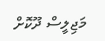މަޖިލީސް ދޫކޮށް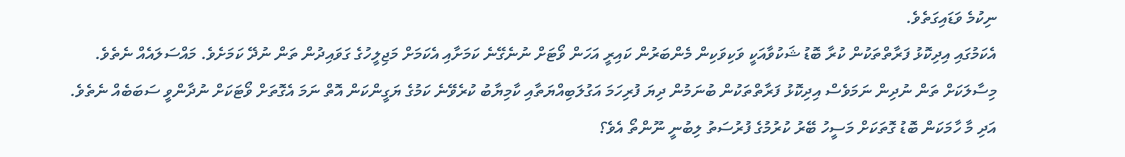ނިކުމެ ވަޑައިގަތެވެ.
އެކަމުގައި އިދިކޮޅު ފަރާތްތަކުން ކުރާ ބޮޑު ޝަކުވާއަކީ ވަކިވަކިން މެންބަރުން ކައިރީ އަހަން ވޯޓަށް ނުނެގޭނެ ކަމަށާއި އެކަމަށް މަޖިލީހުގެ ގަވައިދުން ތަން ނުދޭ ކަމަށެވެ. މައްސަލައެއް ނެތެވެ. މިސާލަކަށް ތަން ނުދިން ނަމަވެސް އިދިކޮޅު ފަރާތްތަކުން ބުނަމުން ދިޔަ ފުރިހަމަ އަގުލަބިއްޔަތާއި ކާމިޔާބު ކުރެވޭނެ ކަމުގެ ޔަގީންކަން އޮތް ނަމަ އެގޮތަށް ވޯޓަކަށް ނުދާންވީ ސަބަބެއް ނެތެވެ. އަދި މާ ހާމަކަން ބޮޑު ގޮތަކަށް މަސީހު ބޭރު ކުރުމުގެ ފުރުސަތު ލިބުނީ ނޫންތޯ އެވެ؟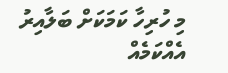މި ހުރިހާ ކަމަކަށް ބަލާއިރު އެއްކަމެއް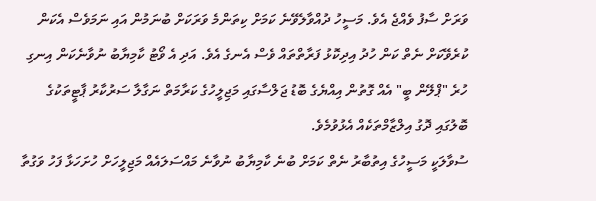ވަރަށް ސާފު ވެއްޖެ އެވެ. މަސީހު ދުއްވާލެވޭނެ ކަމަށް ކިތަންމެ ވަރަކަށް ބުނަމުން އައި ނަމަވެސް އެކަން ކުރެވޭކަށް ނެތް ކަން ހުދު އިދިކޮޅު ފަރާތްތައް ވެސް އެނގެ އެވެ. އަދި އެ ވޯޓު ކާމިޔާބު ނުވާނެކަން އިނގި ހުރެ "ޕްލޭން ބީ" އެއް ގޮތުން އިއްޔެގެ ބޮޑު ޖަލްސާގައި މަޖިލީހުގެ ކަރާމަތް ނަގާލާ ސަރުކާރު ޕާޓީތަކުގެ ބޮލުގައި ދޮގު އިލްޒާމްތަކެއް އެޅުވުމެވެ.
ސުވާލަކީ މަސީހުގެ އިތުބާރު ނެތް ކަމަށް ބުނެ ކާމިޔާބު ނުވާނެ މައްސަލައެއް މަޖިލީހަށް ހުށަހަޅާ ފަހު ވަގުތާ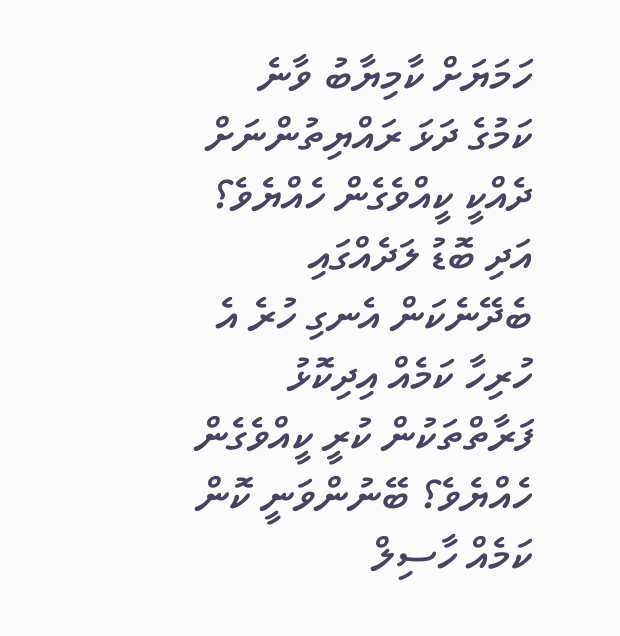ހަމަޔަށް ކާމިޔާބު ވާނެ ކަމުގެ ދަޅަ ރައްޔިތުންނަށް ދެއްކީ ކީއްވެގެން ހެއްޔެވެ؟ އަދި ބޮޑު ލަދެއްގައި ބެދޭނެކަން އެނގި ހުރެ އެ ހުރިހާ ކަމެއް އިދިކޮޅު ފަރާތްތަކުން ކުރީ ކީއްވެގެން ހެއްޔެވެ؟ ބޭނުންވަނީ ކޮން ކަމެއް ހާސިލް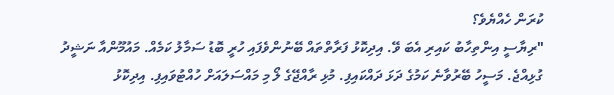ކުރަން ހެއްޔެވެ؟
"ރިޔާސީ އިންތިހާބު ކައިރި އެބަ ވޭ. އިދިކޮޅު ފަރާތްތައް ބޭނުންވެފައި ހުރީ ބޮޑު ސަމާލު ކަމެއް. މައުމޫންއާ ނަޝީދު ގުޅިއްޖެ. މަސީހު ބޭރުވާނެ ކަމުގެ ދަޅަ ދައްކައިފި. މުޅި ރާއްޖޭގެ ލޯ މި މައްސަލައަށް ހުއްޓުވައިފި. އިދިކޮޅު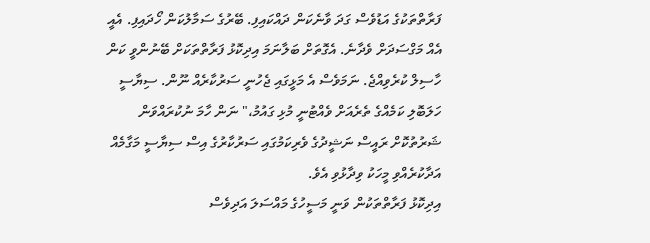ފަރާތްތަކުގެ އަޑުވެސް ގަދަ ވާނެކަން ދައްކައިފި. ބޭރުގެ ސަމާލުކަން ހޯދައިފި. އެއީ އެއް މަގްސަދަށް ވެދާނެ. އެގޮތަށް ބަލާނަމަ އިދިކޮޅު ފަރާތްތަކަށް ބޭނުންވީ ކަން ހާސިލް ކުރެވިއްޖެ. ނަމަވެސް އެ މަޅީގައި ޖެހުނީ ސަރުކާރެއް ނޫން. ސިޔާސީ ހަލަބޮލި ކަމެއްގެ ތެރެއަށް ވެއްޓުނީ މުޅި ގައުމު،" ނަން ހާމަ ނުކުރައްވަން ޝަރުތުކޮށް ރައީސް ނަޝީދުގެ ވެރިކަމުގައި ސަރުކާރުގެ އިސް ސިޔާސީ މަގާމެއް އަދާކުރެއްވި މީހަކު ވިދާޅުވި އެވެ.
އިދިކޮޅު ފަރާތްތަކުން ވަނީ މަސީހުގެ މައްސަލަ އަދިވެސް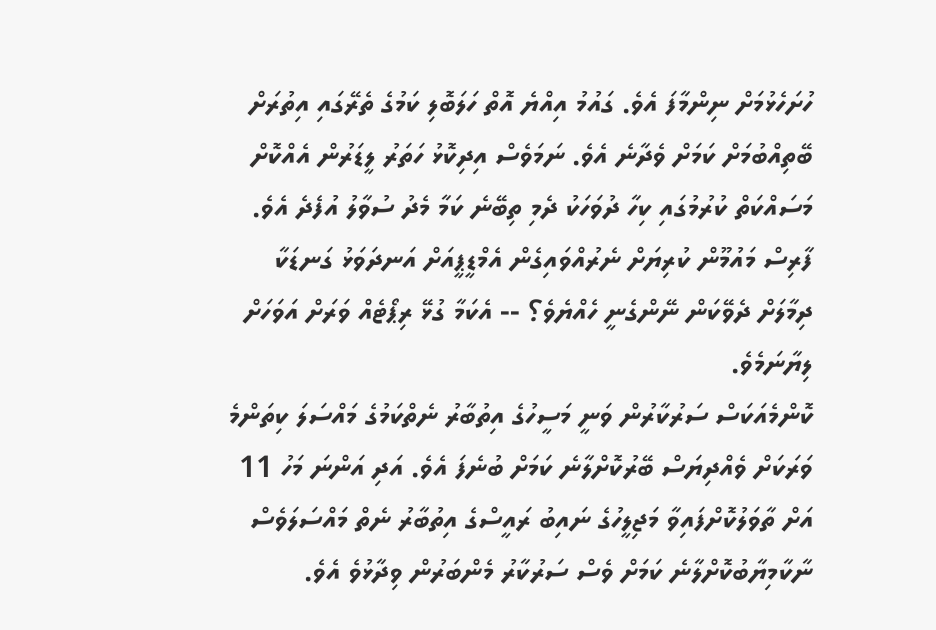ހުށަހެޅުމަށް ނިންމާފަ އެވެ. ގައުމު އިއްޔެ އޮތް ހަލަބޮލި ކަމުގެ ތެރޭގައި އިތުރަށް ބޭތިއްބުމަށް ކަމަށް ވެދާނެ އެވެ. ނަމަވެސް އިދިކޮޅު ހަތަރު ލީޑަރުން އެއްކޮށް މަސައްކަތް ކުރުމުގައި ކިހާ ދުވަހަކު ދެމި ތިބޭނެ ކަމާ މެދު ސުވާލު އުފެދެ އެވެ. ފާރިސް މައުމޫން ކުރިޔަށް ނެރުއްވައިގެން އެމްޑީޕީއަށް އަނދަވަޅު ގަނޑަކާ ދިމާލަށް ދެވޭކަން ނޭންގެނީ ހެއްޔެވެ؟ -- އެކަމާ ގުޅޭ ރިޕޯޓެއް ވަރަށް އަވަހަށް ލިޔާނަމެވެ.
ކޮންމެއަކަސް ސަރުކާރުން ވަނީ މަސީހުގެ އިތުބާރު ނެތްކަމުގެ މައްސަލަ ކިތަންމެ ވަރަކަށް ވެއްދިޔަސް ބޭރުކޮށްލާނެ ކަމަށް ބުނެފަ އެވެ. އަދި އަންނަ މަހު 11 އަށް ތާވަލުކޮށްފައިވާ މަޖިލީހުގެ ނައިބު ރައީސްގެ އިތުބާރު ނެތް މައްސަލަވެސް ނާކާމިޔާބުކޮށްލާނެ ކަމަށް ވެސް ސަރުކާރު މެންބަރުން ވިދާޅުވެ އެވެ.